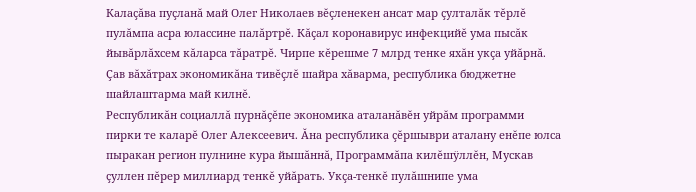Калаçăва пуçланă май Олег Николаев вĕçленекен ансат мар çулталăк тĕрлĕ пулăмпа асра юлассине палăртрĕ. Кăçал коронавирус инфекцийĕ ума пысăк йывăрлăхсем кăларса тăратрĕ. Чирпе кĕрешме 7 млрд тенке яхăн укçа уйăрнă. Çав вăхăтрах экономикăна тивĕçлĕ шайра хăварма, республика бюджетне шайлаштарма май килнĕ.
Республикăн социаллă пурнăçĕпе экономика аталанăвĕн уйрăм программи пирки те каларĕ Олег Алексеевич. Ăна республика çĕршыври аталану енĕпе юлса пыракан регион пулнине кура йышăннă, Программăпа килĕшÿллĕн, Мускав çуллен пĕрер миллиард тенкĕ уйăрать. Укçа-тенкĕ пулăшнипе ума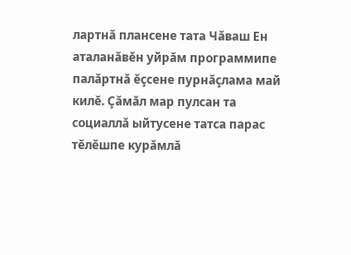лартнă плансене тата Чăваш Ен аталанăвĕн уйрăм программипе палăртнă ĕçсене пурнăçлама май килĕ. Çăмăл мар пулсан та социаллă ыйтусене татса парас тĕлĕшпе курăмлă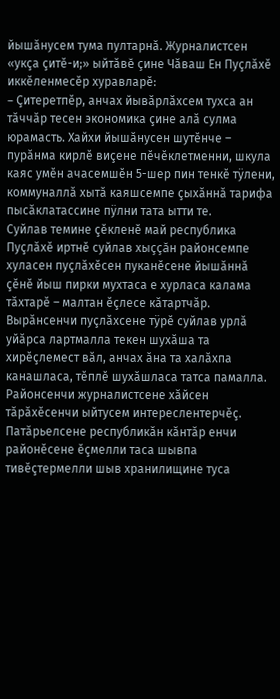йышăнусем тума пултарнă. Журналистсен «укçа çитĕ-и;» ыйтăвĕ çине Чăваш Ен Пуçлăхĕ иккĕленмесĕр хуравларĕ:
– Çитеретпĕр, анчах йывăрлăхсем тухса ан тăччăр тесен экономика çине алă сулма юрамасть. Хайхи йышăнусен шутĕнче – пурăнма кирлĕ виçене пĕчĕклетменни, шкула каяс умĕн ачасемшĕн 5-шер пин тенкĕ тÿлени, коммуналлă хытă каяшсемпе çыхăннă тарифа пысăклатассине пÿлни тата ытти те.
Суйлав темине çĕкленĕ май республика Пуçлăхĕ иртнĕ суйлав хыççăн районсемпе хуласен пуçлăхĕсен пуканĕсене йышăннă çĕнĕ йыш пирки мухтаса е хурласа калама тăхтарĕ – малтан ĕçлесе кăтартчăр. Вырăнсенчи пуçлăхсене тÿрĕ суйлав урлă уйăрса лартмалла текен шухăша та хирĕçлемест вăл, анчах ăна та халăхпа канашласа, тĕплĕ шухăшласа татса памалла.
Районсенчи журналистсене хăйсен тăрăхĕсенчи ыйтусем интереслентерчĕç. Патăрьелсене республикăн кăнтăр енчи районĕсене ĕçмелли таса шывпа тивĕçтермелли шыв хранилищине туса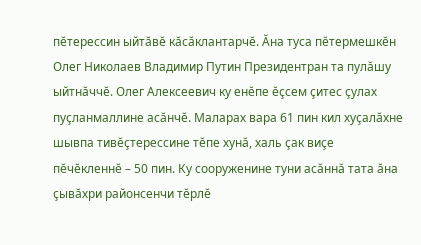пĕтерессин ыйтăвĕ кăсăклантарчĕ. Ăна туса пĕтермешкĕн Олег Николаев Владимир Путин Президентран та пулăшу ыйтнăччĕ. Олег Алексеевич ку енĕпе ĕçсем çитес çулах пуçланмаллине асăнчĕ. Маларах вара 61 пин кил хуçалăхне шывпа тивĕçтерессине тĕпе хунă, халь çак виçе пĕчĕкленнĕ – 50 пин. Ку сооруженине туни асăннă тата ăна çывăхри районсенчи тĕрлĕ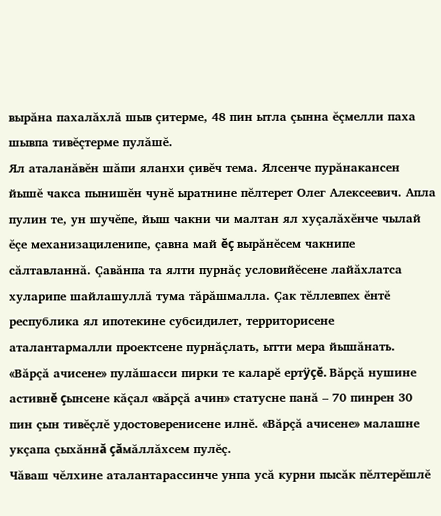вырăна пахалăхлă шыв çитерме, 48 пин ытла çынна ĕçмелли паха шывпа тивĕçтерме пулăшĕ.
Ял аталанăвĕн шăпи яланхи çивĕч тема. Ялсенче пурăнакансен йышĕ чакса пынишĕн чунĕ ыратнине пĕлтерет Олег Алексеевич. Апла пулин те, ун шучĕпе, йыш чакни чи малтан ял хуçалăхĕнче чылай ĕçе механизациленипе, çавна май ĕç вырăнĕсем чакнипе сăлтавланнă. Çавăнпа та ялти пурнăç условийĕсене лайăхлатса хуларипе шайлашуллă тума тăрăшмалла. Çак тĕллевпех ĕнтĕ республика ял ипотекине субсидилет, территорисене аталантармалли проектсене пурнăçлать, ытти мера йышăнать.
«Вăрçă ачисене» пулăшасси пирки те каларĕ ертÿçĕ. Вăрçă нушине астивнĕ çынсене кăçал «вăрçă ачин» статусне панă – 70 пинрен 30 пин çын тивĕçлĕ удостоверенисене илнĕ. «Вăрçă ачисене» малашне укçапа çыхăннă çăмăллăхсем пулĕç.
Чăваш чĕлхине аталантарассинче унпа усă курни пысăк пĕлтерĕшлĕ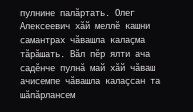пулнине палăртать. Олег Алексеевич хăй меллĕ кашни самантрах чăвашла калаçма тăрăшать. Вăл пĕр ялти ача садĕнче пулнă май хăй чăваш ачисемпе чăвашла калаçсан та шăпăрлансем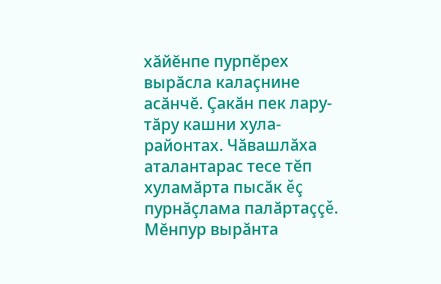хăйĕнпе пурпĕрех вырăсла калаçнине асăнчĕ. Çакăн пек лару-тăру кашни хула-районтах. Чăвашлăха аталантарас тесе тĕп хуламăрта пысăк ĕç пурнăçлама палăртаççĕ. Мĕнпур вырăнта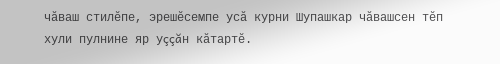чăваш стилĕпе, эрешĕсемпе усă курни Шупашкар чăвашсен тĕп хули пулнине яр уççăн кăтартĕ.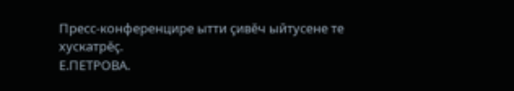Пресс-конференцире ытти çивĕч ыйтусене те хускатрĕç.
Е.ПЕТРОВА.